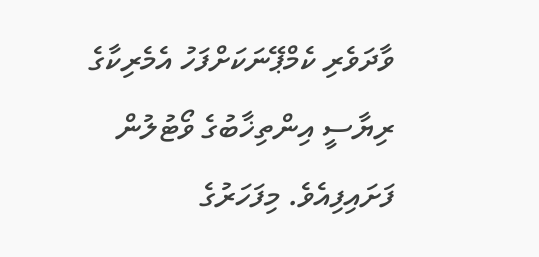ވާދަވެރި ކެމްޕޭނަކަށްފަހު އެމެރިކާގެ ރިޔާސީ އިންތިޚާބުގެ ވޯޓުލުން ފަށައިފިއެވެ. މިފަހަރުގެ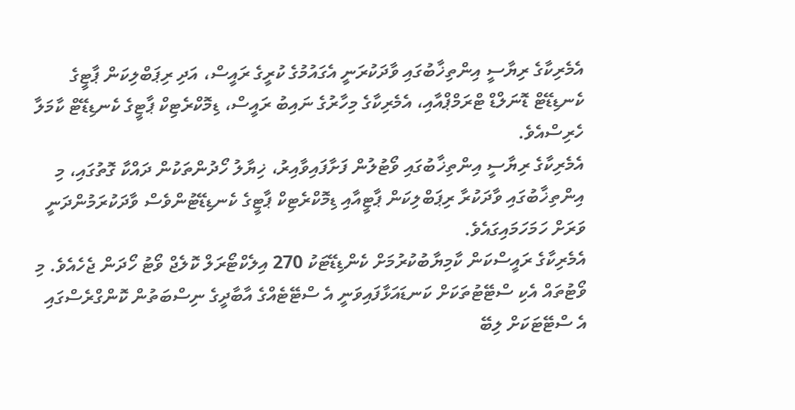އެމެރިކާގެ ރިޔާސީ އިންތިޚާބުގައި ވާދަކުރަނީ އެގައުމުގެ ކުރީގެ ރައީސް، އަދި ރިޕަބްލިކަން ޕާޓީގެ ކެނޑިޑޭޓް ޑޮނަލްޑް ޓްރަމްޕްއާއި، އެމެރިކާގެ މިހާރުގެ ނައިބު ރައީސް، ޑިމޮކްރެޓިކް ޕާޓީގެ ކެނޑިޑޭޓް ކާމަލާ ހެރިސްއެވެ.
އެމެރިކާގެ ރިޔާސީ އިންތިޚާބުގައި ވޯޓުލުން ފަށާފައިވާއިރު، ޚިޔާލު ހޯދުންތަކުން ދައްކާ ގޮތުގައި، މި އިންތިޚާބުގައި ވާދަކުރާ ރިޕަބްލިކަން ޕާޓީއާއި ޑިމޮކްރެޓިކް ޕާޓީގެ ކެނޑިޑޭޓުންވެސް ވާދަކުރަމުންދަނީ ވަރަށް ހަމަހަމައިގައެވެ.
އެމެރިކާގެ ރައީސްކަން ކާމިޔާބުކުރުމަށް ކެންޑިޑޭޓަކު 270 އިލެކްޓޯރަލް ކޮލެޖް ވޯޓު ހޯދަން ޖެހެއެވެ. މި ވޯޓުތައް އެކި ސްޓޭޓުތަކަށް ކަނޑައަޅާފައިވަނީ އެ ސްޓޭޓެއްގެ އާބާދީގެ ނިސްބަތުން ކޮންގްރެސްގައި އެ ސްޓޭޓަކަށް ލިބޭ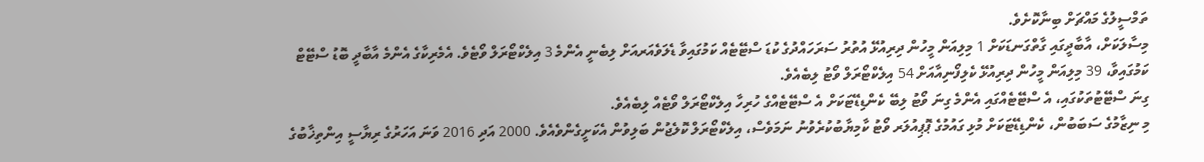ތަމްސީލުގެ މައްޗަށް ބިނާކޮށެވެ.
މިސާލަކަށް، އާބާދީގައި ގާތްގަނޑަކަށް 1 މިލިއަން މީހުން ދިރިއުޅޭ އުތުރު ސަރަހައްދުގެ ކުޑަ ސްޓޭޓެއް ކަމުގައިވާ ޑެލަވެއަރއަށް ލިބެނީ އެންމެ 3 އިލެކްޓޯރަލް ވޯޓެވެ. އެމެރިކާގެ އެންމެ އާބާދީ ބޮޑު ސްޓޭޓް ކަމުގައިވާ، 39 މިލިއަން މީހުން ދިރިއުޅޭ ކެލިފޯނިއާއަށް 54 އިލެކްޓޯރަލް ވޯޓު ލިބެއެވެ.
ގިނަ ސްޓޭޓުތަކުގައި، އެ ސްޓޭޓެއްގައި އެންމެ ގިނަ ވޯޓު ލިބޭ ކެންޑިޑޭޓަކަށް އެ ސްޓޭޓެއްގެ ހުރިހާ އިލެކްޓޯރަލް ވޯޓެއް ލިބެއެވެ.
މި ނިޒާމުގެ ސަބަބުން، ކެންޑިޑޭޓަކަށް މުޅި ގައުމުގެ ޕޮޕިއުލަރ ވޯޓު ކާމިޔާބުކުރެވުނު ނަމަވެސް، އިލެކްޓޯރަލް ކޮލެޖުން ބަލިވުން އެކަށީގެންވެއެވެ. 2000 އަދި 2016 ވަނަ އަހަރުގެ ރިޔާސީ އިންތިޚާބުގެ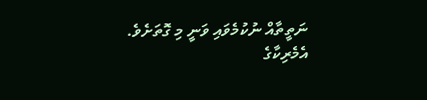ނަތީތާއް ނުކުމެވައި ވަނީ މި ގޮތަށެވެ.
އެމެރިކާގެ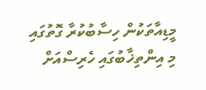މީޑިއާތަކުން ހިސާބުކުރާ ގޮތުގައި މި އިންތިޚާބުގައި ހެރިސްއަށް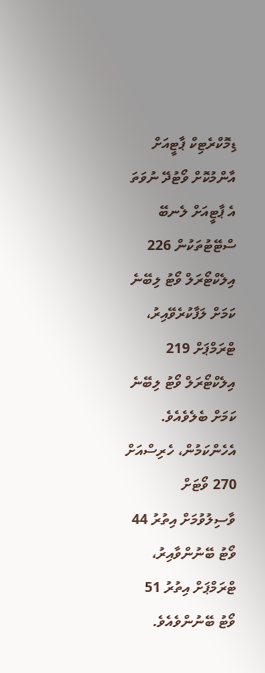ޑިމޮކްރެޓިކް ޕާޓީއަށް އާންމުކޮށް ވޯޓުދޭ ނުވަތަ އެ ޕާޓީއަށް ލެނބޭ ސްޓޭޓުތަކުން 226 އިލެކްޓޯރަލް ވޯޓު ލިބޭނެ ކަމަށް ލަފާކުރެވޭއިރު، ޓްރަމްޕަށް 219 އިލެކްޓޯރަލް ވޯޓު ލިބޭނެ ކަމަށް ބެލެވެއެވެ.
އެހެންކަމުން، ހެރިސްއަށް 270 ވޯޓަށް ވާސިލުވުމަށް އިތުރު 44 ވޯޓު ބޭނުންވާއިރު، ޓްރަމްޕަށް އިތުރު 51 ވޯޓު ބޭނުންވެއެވެ.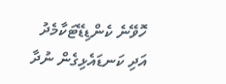ހޮވޭނެ ކެންޑިޑޭޓަކާމެދު އަދި ކަނޑައެޅިގެން ނުދާ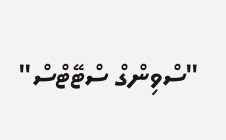"ސްވިންގް ސްޓޭޓްސް"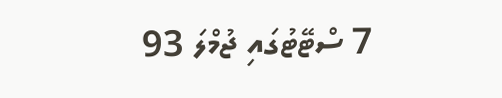7 ސްޓޭޓުގައި ޖުމްލަ 93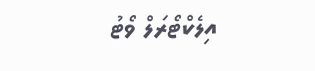އިލެކްޓޯރަލް ވޯޓު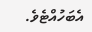އެބަހުއްޓެވެ.